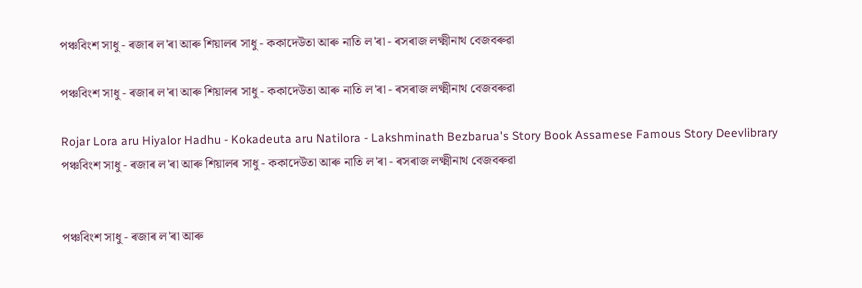পঞ্চবিংশ সাধু - ৰজাৰ ল'ৰা আৰু শিয়ালৰ‌ সাধু - ককাদেউতা আৰু নাতি ল'ৰা - ৰসৰাজ লক্ষ্মীনাথ বেজবৰুৱা

পঞ্চবিংশ সাধু - ৰজাৰ ল'ৰা আৰু শিয়ালৰ‌ সাধু - ককাদেউতা আৰু নাতি ল'ৰা - ৰসৰাজ লক্ষ্মীনাথ বেজবৰুৱা

Rojar Lora aru Hiyalor Hadhu - Kokadeuta aru Natilora - Lakshminath Bezbarua's Story Book Assamese Famous Story Deevlibrary
পঞ্চবিংশ সাধু - ৰজাৰ ল'ৰা আৰু শিয়ালৰ‌ সাধু - ককাদেউতা আৰু নাতি ল'ৰা - ৰসৰাজ লক্ষ্মীনাথ বেজবৰুৱা


পঞ্চবিংশ সাধু - ৰজাৰ ল'ৰা আৰু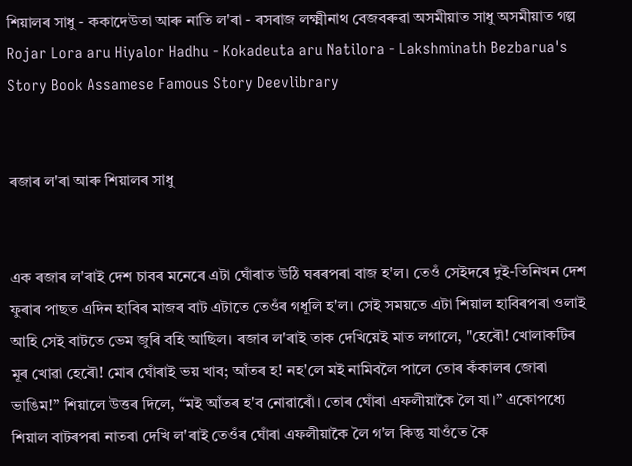শিয়ালৰ‌ সাধু - ককাদেউতা আৰু নাতি ল'ৰা - ৰসৰাজ লক্ষ্মীনাথ বেজবৰুৱা অসমীয়াত সাধু অসমীয়াত‌ গল্প Rojar Lora aru Hiyalor Hadhu - Kokadeuta aru Natilora - Lakshminath Bezbarua's Story Book Assamese Famous Story Deevlibrary


ৰজাৰ ল'ৰা আৰু শিয়ালৰ সাধু


এক ৰজাৰ ল'ৰাই দেশ চাবৰ মনেৰে এটা ঘোঁৰাত উঠি ঘৰৰপৰা বাজ হ'ল। তেওঁ সেইদৰে দুই-তিনিখন দেশ ফুৰাৰ পাছত এদিন হাবিৰ মাজৰ বাট এটাতে তেওঁৰ গধূলি হ'ল। সেই সময়তে এটা শিয়াল হাবিৰপৰা ওলাই আহি সেই বাটতে ভেম জুৰি বহি আছিল। ৰজাৰ ল'ৰাই তাক দেখিয়েই মাত লগালে, "হেৰৌ! খোলাকটিৰ মূৰ খোৱা হেৰৌ! মোৰ ঘোঁৰাই ভয় খাব; আঁতৰ হ! নহ'লে মই নামিবলৈ পালে তোৰ কঁকালৰ জোৰা ভাঙিম!” শিয়ালে উত্তৰ দিলে, “মই আঁতৰ হ'ব নোৱাৰোঁ। তোৰ ঘোঁৰা এফলীয়াকৈ লৈ যা।” একোপধ্যে শিয়াল বাটৰপৰা নাতৰা দেখি ল'ৰাই তেওঁৰ ঘোঁৰা এফলীয়াকৈ লৈ গ'ল কিন্তু যাওঁতে কৈ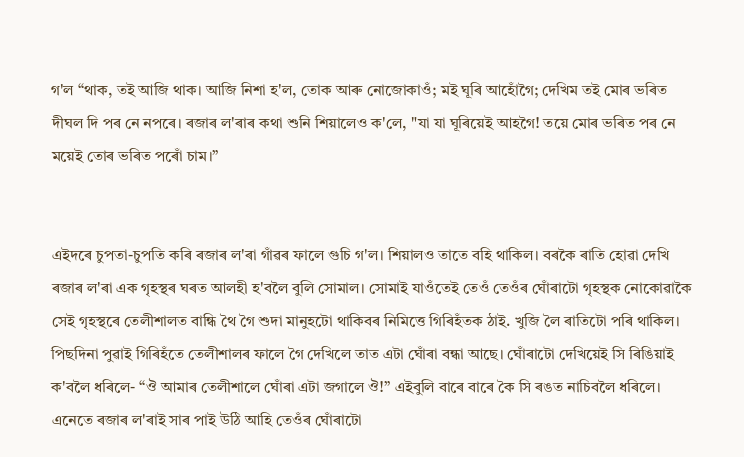গ'ল “থাক, তই আজি থাক। আজি নিশা হ'ল, তোক আৰু নোজোকাওঁ; মই ঘূৰি আহোঁগৈ; দেখিম তই মোৰ ভৰিত দীঘল দি পৰ নে নপৰে। ৰজাৰ ল'ৰাৰ কথা শুনি শিয়ালেও ক'লে, "যা যা ঘূৰিয়েই আহগৈ! তয়ে মোৰ ভৰিত পৰ নে ময়েই তোৰ ভৰিত পৰোঁ চাম।”


এইদৰে চুপতা-চুপতি কৰি ৰজাৰ ল'ৰা গাঁৱৰ ফালে গুচি গ'ল। শিয়ালও তাতে বহি থাকিল। বৰকৈ ৰাতি হোৱা দেখি ৰজাৰ ল'ৰা এক গৃহস্থৰ ঘৰত আলহী হ'বলৈ বুলি সোমাল। সোমাই যাওঁতেই তেওঁ তেওঁৰ ঘোঁৰাটো গৃহস্থক নোকোৱাকৈ সেই গৃহস্থৰে তেলীশালত বান্ধি থৈ গৈ শুদা মানুহটো থাকিবৰ নিমিত্তে গিৰিহঁতক ঠাই. খুজি লৈ ৰাতিটো পৰি থাকিল। পিছদিনা পুৱাই গিৰিহঁতে তেলীশালৰ ফালে গৈ দেখিলে তাত এটা ঘোঁৰা বন্ধা আছে। ঘোঁৰাটো দেখিয়েই সি ৰিঙিয়াই ক'বলৈ ধৰিলে- “ঔ আমাৰ তেলীশালে ঘোঁৰা এটা জগালে ঔ!” এইবুলি বাৰে বাৰে কৈ সি ৰঙত নাচিবলৈ ধৰিলে। এনেতে ৰজাৰ ল'ৰাই সাৰ পাই উঠি আহি তেওঁৰ ঘোঁৰাটো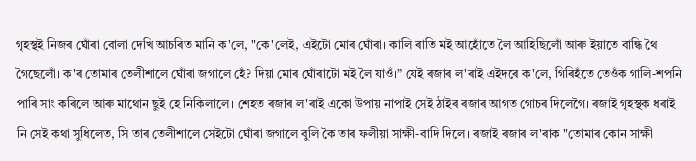গৃহস্থই নিজৰ ঘোঁৰা বোলা দেখি আচৰিত মানি ক'লে, "কে'লেই, এইটো মোৰ ঘোঁৰা। কালি ৰাতি মই আহোঁতে লৈ আহিছিলোঁ আৰু ইয়াতে বান্ধি থৈ গৈছেলোঁ। ক'ৰ তোমাৰ তেলীশালে ঘোঁৰা জগালে হেঁ? দিয়া মোৰ ঘোঁৰাটো মই লৈ যাওঁ।” যেই ৰজাৰ ল'ৰাই এইদৰে ক'লে, গিৰিহঁতে তেওঁক গালি-শপনি পাৰি সাং কৰিলে আৰু মাথোন ছুই হে নিকিলালে। শেহত ৰজাৰ ল'ৰাই একো উপায় নাপাই সেই ঠাইৰ ৰজাৰ আগত গোচৰ দিলেগৈ। ৰজাই গৃহস্থক ধৰাই নি সেই কথা সুধিলেত, সি তাৰ তেলীশালে সেইটো ঘোঁৰা জগালে বুলি কৈ তাৰ ফলীয়া সাক্ষী-বাদি দিলে। ৰজাই ৰজাৰ ল'ৰাক "তোমাৰ কোন সাক্ষী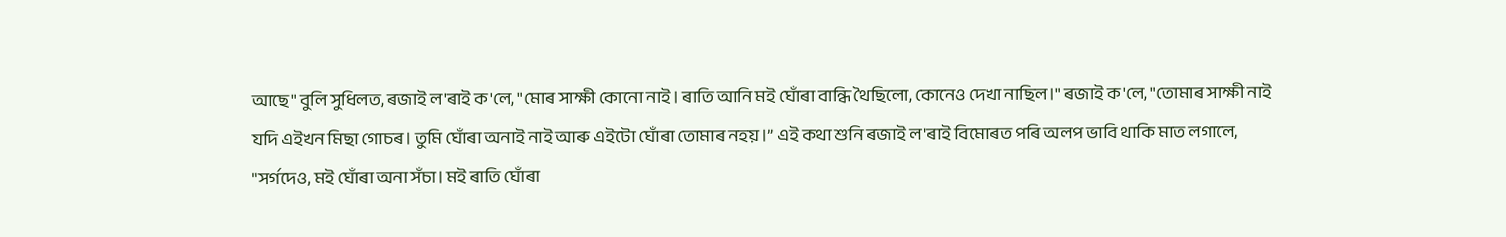আছে" বুলি সুধিলত, ৰজাই ল'ৰাই ক'লে, "মোৰ সাক্ষী কোনো নাই। ৰাতি আনি মই ঘোঁৰা বান্ধি থৈছিলো, কোনেও দেখা নাছিল।" ৰজাই ক'লে, "তোমাৰ সাক্ষী নাই যদি এইখন মিছা গোচৰ। তুমি ঘোঁৰা অনাই নাই আৰু এইটো ঘোঁৰা তোমাৰ নহয়।” এই কথা শুনি ৰজাই ল'ৰাই বিমোৰত পৰি অলপ ভাবি থাকি মাত লগালে, "সর্গদেও, মই ঘোঁৰা অনা সঁচা। মই ৰাতি ঘোঁৰা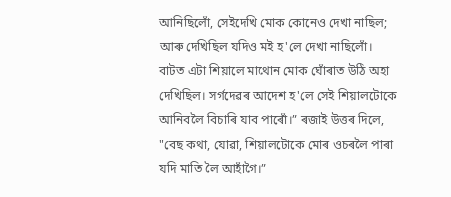আনিছিলোঁ, সেইদেখি মোক কোনেও দেখা নাছিল; আৰু দেখিছিল যদিও মই হ'লে দেখা নাছিলোঁ। বাটত এটা শিয়ালে মাথোন মোক ঘোঁৰাত উঠি অহা দেখিছিল। সৰ্গদেৱৰ আদেশ হ'লে সেই শিয়ালটোকে আনিবলৈ বিচাৰি যাব পাৰোঁ।” ৰজাই উত্তৰ দিলে, "বেছ কথা, যোৱা, শিয়ালটোকে মোৰ ওচৰলৈ পাৰা যদি মাতি লৈ আহাঁগৈ।”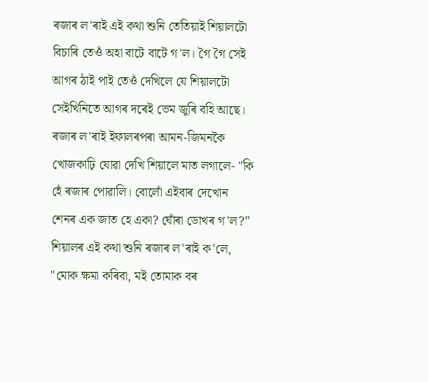ৰজাৰ ল'ৰাই এই কথা শুনি তেতিয়াই শিয়ালটো বিচাৰি তেওঁ অহা বাটে বাটে গ'ল। গৈ গৈ সেই আগৰ ঠাই পাই তেওঁ দেখিলে যে শিয়ালটো সেইখিনিতে আগৰ দৰেই ভেম জুৰি বহি আছে। ৰজাৰ ল'ৰাই ইফালৰপৰা আমন-জিমনকৈ খোজকাঢ়ি যোৱা দেখি শিয়ালে মাত লগালে- "কি হেঁ ৰজাৰ পোৱালি। বোলোঁ এইবাৰ দেখোন শেনৰ এক জাত হে একা? ঘোঁৰা ডোখৰ গ'ল?” শিয়ালৰ এই কথা শুনি ৰজাৰ ল'ৰাই ক'লে, "মোক ক্ষমা কৰিবা, মই তোমাক বৰ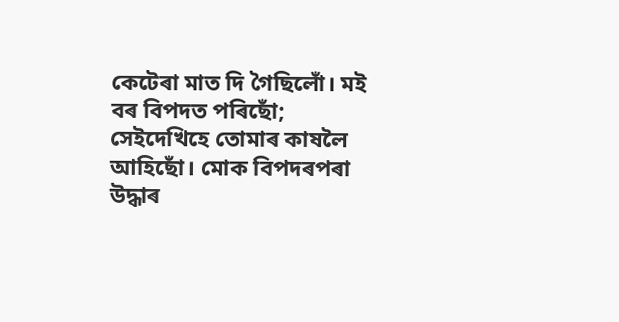কেটেৰা মাত দি গৈছিলোঁ। মই বৰ বিপদত পৰিছোঁ; সেইদেখিহে তোমাৰ কাষলৈ আহিছোঁ। মোক বিপদৰপৰা উদ্ধাৰ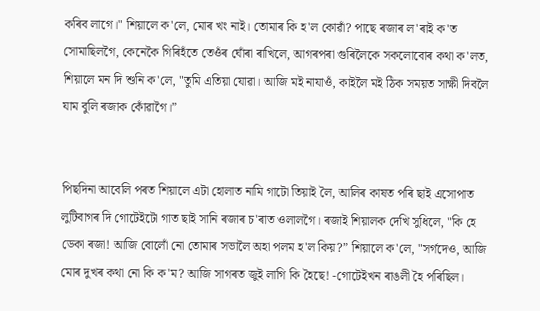কৰিব লাগে।" শিয়ালে ক'লে, মোৰ খং নাই। তোমাৰ কি হ'ল কোৱাঁ? পাছে ৰজাৰ ল'ৰাই ক'ত সোমাছিলগৈ, কেনেকৈ গিৰিহঁতে তেওঁৰ ঘোঁৰা ৰাখিলে, আগৰপৰা গুৰিলৈকে সকলোবোৰ কথা ক'লত, শিয়ালে মন দি শুনি ক'লে, "তুমি এতিয়া যোৱা। আজি মই নাযাওঁ, কাইলৈ মই ঠিক সময়ত সাক্ষী দিবলৈ যাম বুলি ৰজাক কোঁৱাগৈ।”


পিছদিনা আবেলি পৰত শিয়ালে এটা হোলাত নামি গাটো তিয়াই লৈ, আলিৰ কাষত পৰি ছাই এসোপাত লুটিবাগৰ দি গোটেইটো গাত ছাই সানি ৰজাৰ চ'ৰাত ওলালগৈ। ৰজাই শিয়ালক দেখি সুধিলে, "কি হে ডেকা ৰজা! আজি বোলোঁ নো তোমাৰ সভালৈ অহা পলম হ'ল কিয়?” শিয়ালে ক'লে, "সর্গদেও, আজি মোৰ দুখৰ কথা নো কি ক'ম? আজি সাগৰত জুই লাগি কি হৈছে! -গোটেইখন ৰাঙলী হৈ পৰিছিল।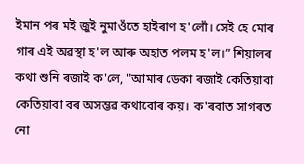ইমান পৰ মই জুই নুমাওঁতে হাইৰাণ হ'লোঁ। সেই হে মোৰ গাৰ এই অৱস্থা হ'ল আৰু অহাত পলম হ'ল।” শিয়ালৰ কথা শুনি ৰজাই ক'লে, "আমাৰ ডেকা ৰজাই কেতিয়াবা কেতিয়াবা বৰ অসম্ভৱ কথাবোৰ কয়। ক'ৰবাত সাগৰত নো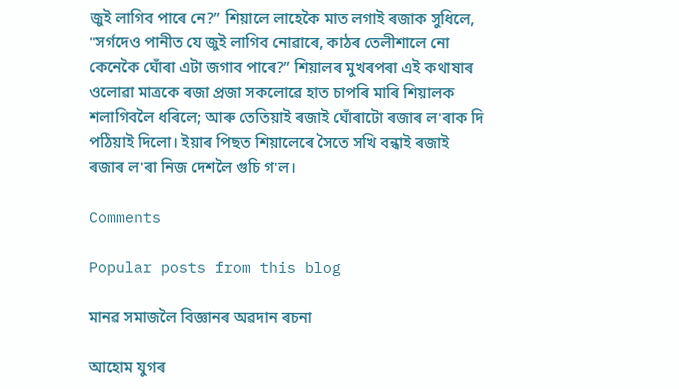জুই লাগিব পাৰে নে?” শিয়ালে লাহেকৈ মাত লগাই ৰজাক সুধিলে, "সর্গদেও পানীত যে জুই লাগিব নোৱাৰে, কাঠৰ তেলীশালে নো কেনেকৈ ঘোঁৰা এটা জগাব পাৰে?” শিয়ালৰ মুখৰপৰা এই কথাষাৰ ওলোৱা মাত্রকে ৰজা প্রজা সকলোৱে হাত চাপৰি মাৰি শিয়ালক শলাগিবলৈ ধৰিলে; আৰু তেতিয়াই ৰজাই ঘোঁৰাটো ৰজাৰ ল'ৰাক দি পঠিয়াই দিলো। ইয়াৰ পিছত শিয়ালেৰে সৈতে সখি বন্ধাই ৰজাই ৰজাৰ ল'ৰা নিজ দেশলৈ গুচি গ'ল।

Comments

Popular posts from this blog

মানৱ সমাজলৈ বিজ্ঞানৰ অৱদান ৰচনা‌

আহোম যুগৰ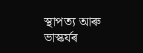স্থাপত্য আৰু ভাস্কর্যৰ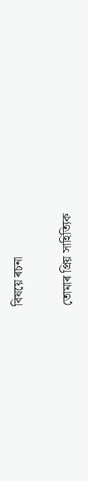বিষয়ে ৰচনা

তোমাৰ প্ৰিয় সাহিত্যিক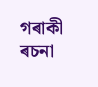গৰাকী ৰচনা